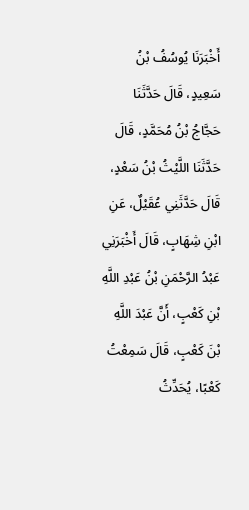أَخْبَرَنَا يُوسُفُ بْنُ سَعِيدٍ، قَالَ حَدَّثَنَا حَجَّاجُ بْنُ مُحَمَّدٍ، قَالَ حَدَّثَنَا اللَّيْثُ بْنُ سَعْدٍ، قَالَ حَدَّثَنِي عُقَيْلٌ، عَنِ ابْنِ شِهَابٍ، قَالَ أَخْبَرَنِي عَبْدُ الرَّحْمَنِ بْنُ عَبْدِ اللَّهِ بْنِ كَعْبٍ، أَنَّ عَبْدَ اللَّهِ بْنَ كَعْبٍ، قَالَ سَمِعْتُ كَعْبًا، يُحَدِّثُ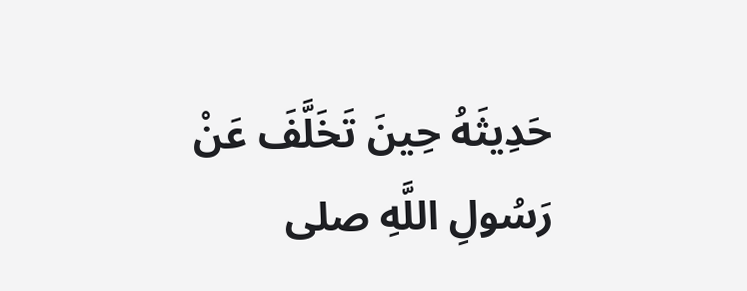حَدِيثَهُ حِينَ تَخَلَّفَ عَنْ رَسُولِ اللَّهِ صلى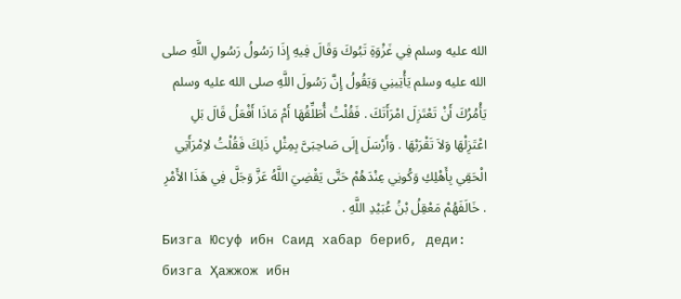الله عليه وسلم فِي غَزْوَةِ تَبُوكَ وَقَالَ فِيهِ إِذَا رَسُولُ رَسُولِ اللَّهِ صلى الله عليه وسلم يَأْتِينِي وَيَقُولُ إِنَّ رَسُولَ اللَّهِ صلى الله عليه وسلم يَأْمُرُكَ أَنْ تَعْتَزِلَ امْرَأَتَكَ . فَقُلْتُ أُطَلِّقُهَا أَمْ مَاذَا أَفْعَلُ قَالَ بَلِ اعْتَزِلْهَا وَلاَ تَقْرَبْهَا . وَأَرْسَلَ إِلَى صَاحِبَىَّ بِمِثْلِ ذَلِكَ فَقُلْتُ لاِمْرَأَتِي الْحَقِي بِأَهْلِكِ وَكُونِي عِنْدَهُمْ حَتَّى يَقْضِيَ اللَّهُ عَزَّ وَجَلَّ فِي هَذَا الأَمْرِ . خَالَفَهُمْ مَعْقِلُ بْنُ عُبَيْدِ اللَّهِ .
Бизга Юсуф ибн Саид хабар бериб, деди: бизга Ҳажжож ибн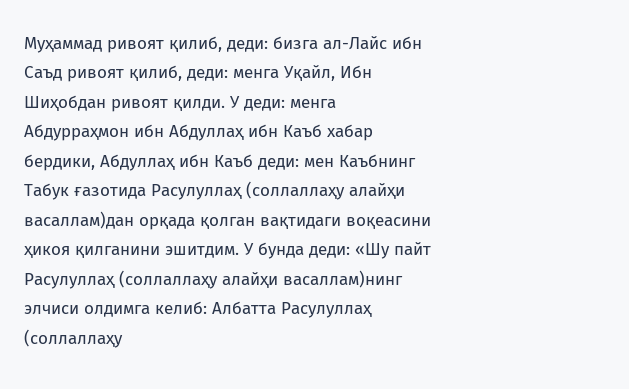Муҳаммад ривоят қилиб, деди: бизга ал-Лайс ибн Саъд ривоят қилиб, деди: менга Уқайл, Ибн Шиҳобдан ривоят қилди. У деди: менга Абдурраҳмон ибн Абдуллаҳ ибн Каъб хабар бердики, Абдуллаҳ ибн Каъб деди: мен Каъбнинг Табук ғазотида Расулуллаҳ (соллаллаҳу алайҳи васаллам)дан орқада қолган вақтидаги воқеасини ҳикоя қилганини эшитдим. У бунда деди: «Шу пайт Расулуллаҳ (соллаллаҳу алайҳи васаллам)нинг элчиси олдимга келиб: Албатта Расулуллаҳ (соллаллаҳу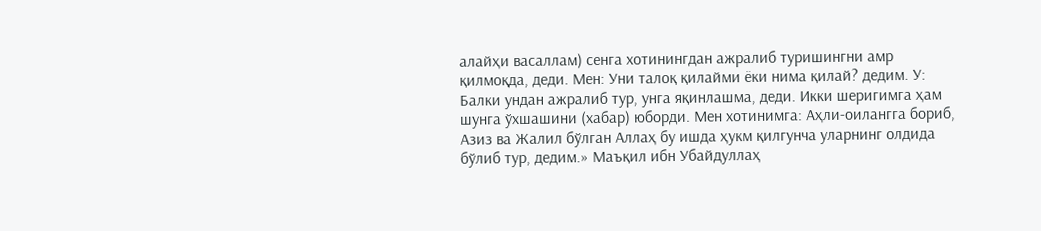алайҳи васаллам) сенга хотинингдан ажралиб туришингни амр қилмоқда, деди. Мен: Уни талоқ қилайми ёки нима қилай? дедим. У: Балки ундан ажралиб тур, унга яқинлашма, деди. Икки шеригимга ҳам шунга ўхшашини (хабар) юборди. Мен хотинимга: Аҳли-оилангга бориб, Азиз ва Жалил бўлган Аллаҳ бу ишда ҳукм қилгунча уларнинг олдида бўлиб тур, дедим.» Маъқил ибн Убайдуллаҳ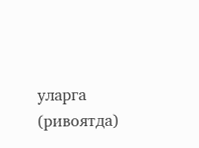уларга (ривоятда)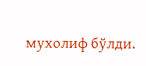мухолиф бўлди.